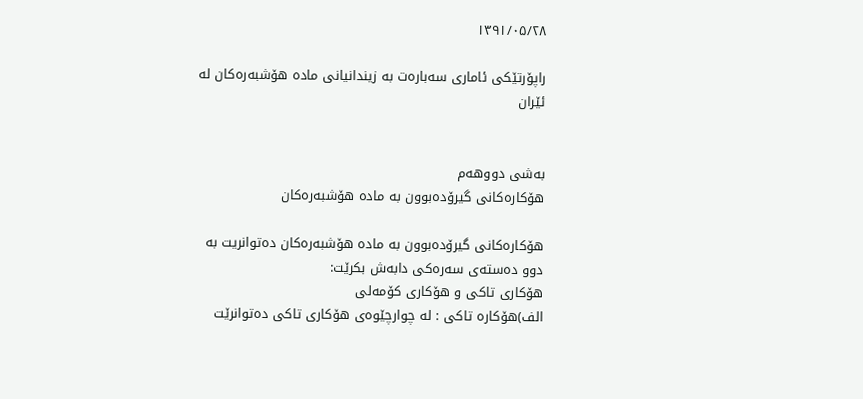۱۳۹۱/۰۵/۲۸

راپۆرتێكی‌ ئاماری‌ سه‌باره‌ت به‌ زیندانیانی‌ ماده‌ هۆشبه‌ره‌كان له‌ ئێران


به‌شی‌ دووهه‌م
هۆكاره‌كانی‌ گیرۆده‌بوون به ماده‌ هۆشبه‌ره‌كان

هۆكاره‌كانی‌ گیرۆده‌بوون به‌ ماده‌ هۆشبه‌ره‌كان ده‌توانریت به‌ دوو ده‌سته‌ی‌ سه‌ره‌كی‌ دابه‌ش بكرێت:
هۆكاری‌ تاكی‌ و هۆكاری‌ كۆمه‌لی
الف)هۆكاره‌ تاكی‌ : له‌ چوارچێوه‌ی‌ هۆكاری‌ تاكی‌ ده‌توانرێت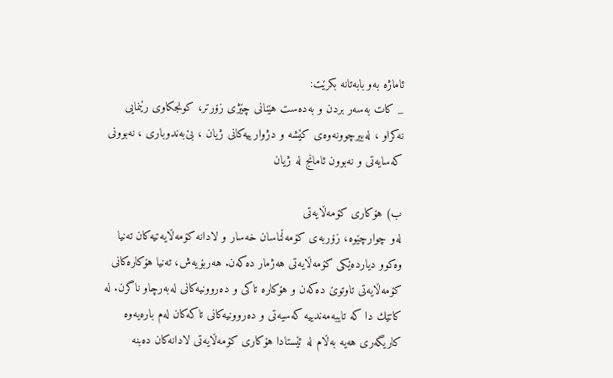ئاماژه‌ به‌و بابه‌تانه‌ بكرێت:
_ كات به‌سه‌ر بردن و به‌ده‌ست هێنانی‌ چێژی زۆرتر، كونجكاوی‌ رێنمایی نه‌كراو ، له‌بیرچوونه‌وه‌ی‌ كێشه‌ و دژوارییه‌كانی‌ ژیان ، بێ‌به‌ندوباری‌ ، نه‌بوونی‌ كه‌سایه‌تی‌ و نه‌بوون ئامانج له‌ ژیان

ب) هۆكاری‌ كۆمه‌ڵایه‌تی‌
له‌و چوارچێوه‌، زۆربه‌ی‌ كۆمه‌ڵناسان خه‌سار و لادانه‌ كۆمه‌ڵایه‌تیه‌كان ته‌نیا وه‌كوو دیارده‌ێكی‌ كۆمه‌ڵایه‌تی‌ هه‌ژمار ده‌كه‌ن. هه‌ربۆیه‌ش، ته‌نیا هۆكاره‌كانی‌ كۆمه‌ڵایه‌تی‌ تاوتوێ‌ ده‌كه‌ن و هۆكاره‌ تاكی‌ و ده‌روونیه‌كانی‌ له‌به‌رچاو ناگرن. له‌ كاتێك دا كه‌ تایبه‌مه‌ندییه‌ كه‌سیه‌تی‌ و ده‌روونیه‌كانی‌ تاكه‌كان له‌م باره‌یه‌وه‌ كاریگه‌ری‌ هه‌یه‌ به‌ڵام له‌ ئێستادا هۆكاری كۆمه‌ڵایه‌تی‌ لادانه‌كان ده‌بنه‌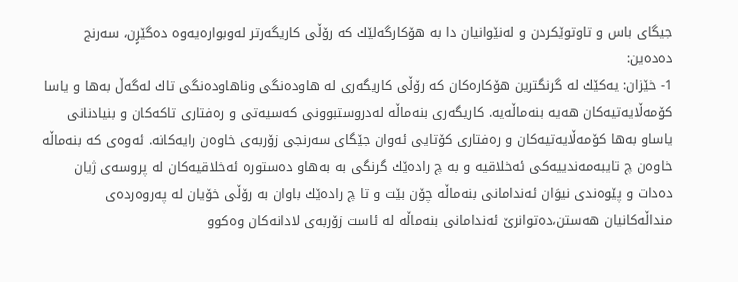جیگای‌ باس و تاوتوێكردن و له‌نێوانیان دا به‌ هۆكارگه‌لێك كه‌ رۆڵی‌ كاریگه‌رتر له‌وبواره‌یه‌وه‌ ده‌گێرٍن، سه‌رنج ده‌ده‌ین:
1- خێزان: یه‌كێك له‌ گرنگترین هۆكاره‌كان كه‌ رۆڵی‌ كاریگه‌ری‌ له‌ هاوده‌نگی‌ وناهاوده‌نگی‌ تاك له‌گه‌ڵ‌ به‌ها و یاسا كۆمه‌ڵایه‌تیه‌كان هه‌یه‌ بنه‌ماڵه‌یه‌. كاریگه‌ری‌ بنه‌ماڵه‌ له‌دروستبوونی‌ كه‌سیه‌تی‌ و ره‌فتاری‌ تاكه‌كان و بنیادنانی‌ یاساو به‌ها كۆمه‌ڵایه‌تیه‌كان و ره‌فتاری‌ كۆتایی ئه‌وان جێگای‌ سه‌رنجی‌ زۆربه‌ی‌ خاوه‌ن رایه‌كانه‌. ئه‌وه‌ی‌ كه‌ بنه‌ماڵه‌ خاوه‌ن چ تایبه‌مه‌ندییه‌كی‌ ئه‌خلاقیه‌ و به‌ چ راده‌ێك گرنگی‌ به‌ به‌هاو ده‌ستوره‌ ئه‌خلاقیه‌كان له‌ پروسه‌ی‌ ژیان ده‌دات و پێوه‌ندی‌ نیوَان ئه‌ندامانی‌ بنه‌ماڵه‌ چۆن بێت و تا چ راده‌ێك باوان به‌ رۆڵی‌ خۆیان له‌ په‌روه‌رده‌ی‌ منداڵه‌كانیان هه‌ستن،ده‌توانرێ‌ ئه‌ندامانی‌ بنه‌ماڵه‌ له‌ ئاست زۆربه‌ی‌ لادانه‌كان وه‌كوو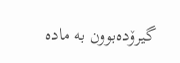گیرۆده‌بوون به‌ ماده‌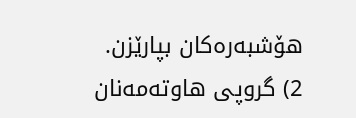هۆشبه‌ره‌كان بپارێزن.
2) گروپی هاوته‌مه‌نان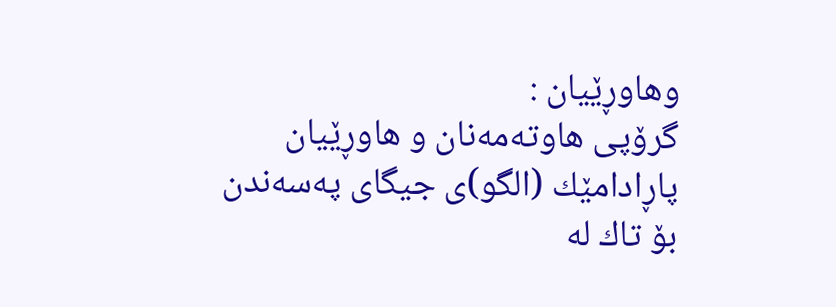وهاوڕێیان :
گرۆپی هاوته‌مه‌نان و هاوڕێیان پاڕادامێك (الگو)ی‌ جیگای‌ په‌سه‌ندن بۆ تاك له‌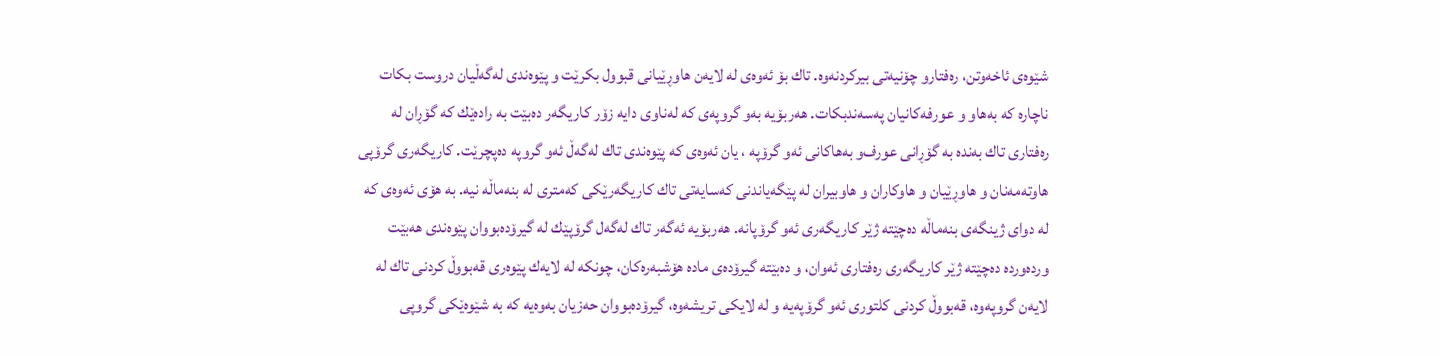شێوه‌ی‌ ئاخه‌وتن، ره‌فتارو چۆنیه‌تی‌ بیركردنه‌وه‌. تاك بۆ ئه‌وه‌ی‌ له‌ لایه‌ن هاوڕێیانی‌ قبوول بكرێت و پێوه‌ندی‌ له‌گه‌ڵیان دروست بكات ناچاره‌ كه‌ به‌هاو و عورفه‌كانیان په‌سه‌ندبكات. هه‌ربۆیه‌ به‌و گروپه‌ی‌ كه‌ له‌ناوی دایه‌ زۆر كاریگه‌ر ده‌بێت به‌ راده‌ێك كه‌ گۆڕان له‌ ره‌فتاری تاك به‌نده‌ به‌ گۆڕانی‌ عورف‌و به‌هاكانی‌ ئه‌و گرۆپه‌ ، یان ئه‌وه‌ی‌ كه‌ پێوه‌ندی‌ تاك له‌گه‌ڵ‌ ئه‌و گروپه‌ ده‌پچرێت. كاریگه‌ری‌ گرۆپی هاوته‌مه‌نان و هاوڕێیان و هاوكاران و هاوبیران له‌ پێگه‌یاندنی‌ كه‌سایه‌تی‌ تاك كاریگه‌رێكی‌ كه‌متری‌ له‌ بنه‌ماڵه‌ نیه‌. به‌ هۆی‌ ئه‌وه‌ی‌ كه‌ له‌ دوای‌ ژینگه‌ی بنه‌ماڵه‌ ده‌چێته‌ ژێر كاریگه‌ری‌ ئه‌و گرۆپانه‌. هه‌ربۆیه‌ ئه‌گه‌ر تاك له‌گه‌ل گرۆپێك له‌ گیرۆده‌بووان پێوه‌ندی‌ هه‌بێت ورده‌ورده‌ ده‌چێته‌ ژێر كاریگه‌ری‌ ره‌فتاری‌ ئه‌وان، و ده‌بێته‌ گیرۆده‌ی‌ ماده‌ هۆشبه‌ره‌كان، چونكه‌ له‌ لایه‌ك پێوه‌ری قه‌بووڵ‌ كردنی‌ تاك له‌ لایه‌ن گروپه‌وه‌، قه‌بووڵ‌ كردنی‌ كلتوری‌ ئه‌و گرۆپه‌یه‌ و له‌ لایكی‌ تریشه‌وه‌، گیرۆده‌بووان حه‌زیان به‌وه‌یه‌ كه‌ به‌ شێوه‌ێكی‌ گروپی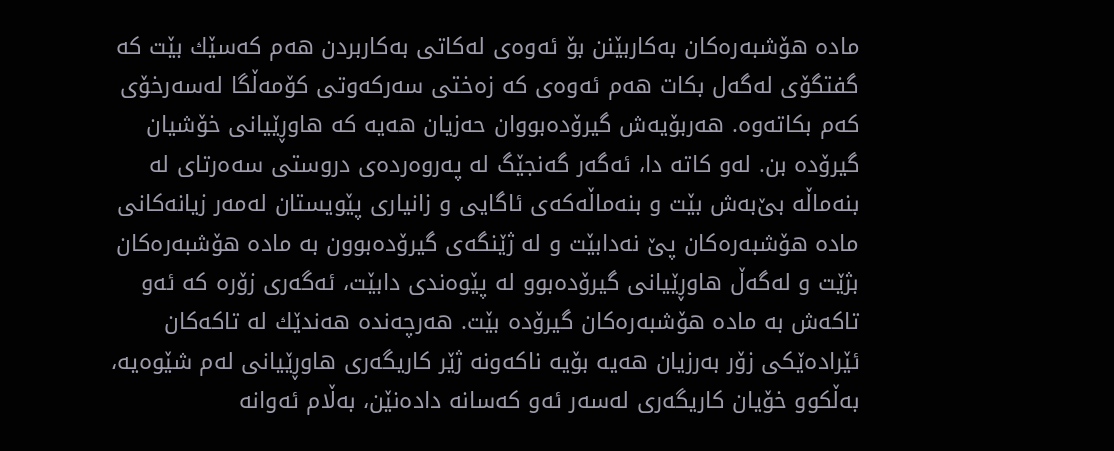ماده‌ هۆشبه‌ره‌كان به‌كاربێنن بۆ ئه‌وه‌ی‌ له‌كاتی‌ به‌كاربردن هه‌م كه‌سێك بێت كه‌ گفتگۆی له‌گه‌ل بكات هه‌م ئه‌وه‌ی‌ كه‌ زه‌ختی‌ سه‌ركه‌وتی‌ كۆمه‌ڵگا له‌سه‌رخۆی‌ كه‌م بكاته‌وه‌. هه‌ربۆیه‌ش گیرۆده‌بووان حه‌زیان هه‌یه‌ كه‌ هاوڕێیانی‌ خۆشیان گیرۆده‌ بن. له‌و كاته‌ دا، ئه‌گه‌ر گه‌نجێگ له‌ په‌روه‌رده‌ی دروستی‌ سه‌ه‌رتای له‌ بنه‌ماڵه‌ بێ‌به‌ش بێت و بنه‌ماڵه‌كه‌ی‌ ئاگایی و زانیاری پێویستان له‌مه‌ر زیانه‌كانی‌ ماده‌ هۆشبه‌ره‌كان پێ نه‌دابێت و له‌ ژێنگه‌ی‌ گیرۆده‌بوون به‌ ماده‌ هۆشبه‌ره‌كان بژێت و له‌گه‌ڵ‌ هاوڕێیانی‌ گیرۆده‌بوو له‌ پێوه‌ندی‌ دابێت، ئه‌گه‌ری‌ زۆره‌ كه‌ ئه‌و تاكه‌ش به‌ ماده‌ هۆشبه‌ره‌كان گیرۆده‌ بێت. هه‌رچه‌نده‌ هه‌ندێك له‌ تاكه‌كان ئێراده‌ێكی زۆر به‌رزیان هه‌یه‌ بۆیه‌ ناكه‌ونه‌ ژێر كاریگه‌ری‌ هاوڕێیانی له‌م شێوه‌یه‌، به‌ڵكوو خۆیان كاریگه‌ری‌ له‌سه‌ر ئه‌و كه‌سانه‌ داده‌نێن، به‌ڵام ئه‌وانه‌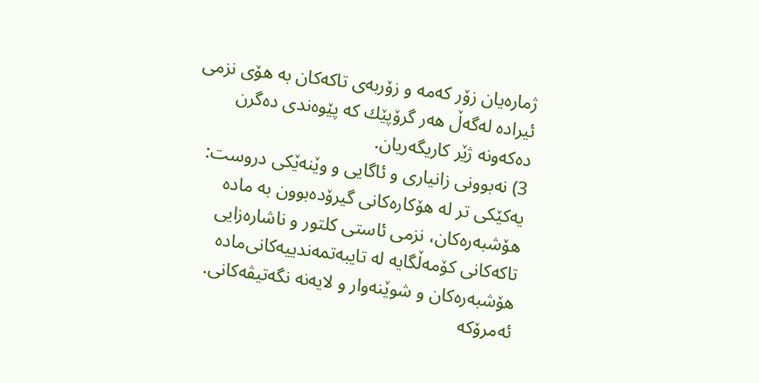ژماره‌یان زۆر كه‌مه‌ و زۆربه‌ی‌ تاكه‌كان به‌ هۆی‌ نزمی‌ ئیراده‌ له‌گه‌ڵ‌ هه‌ر گرۆپێك كه‌ پێوه‌ندی‌ ده‌گرن ده‌كه‌ونه‌ ژێر كاریگه‌ریان.
3) نه‌بوونی‌ زانیاری‌ و ئاگایی و وێنه‌ێكی‌ دروست:
یه‌كێكی‌ تر له‌ هۆكاره‌كانی‌ گیرۆده‌بوون به‌ ماده‌ هۆشبه‌ره‌كان، نزمی‌ ئاستی‌ كلتور و ناشاره‌زایی تاكه‌كانی‌ كۆمه‌ڵگایه‌ له‌ تایبه‌تمه‌ندییه‌كانی‌ماده‌ هۆشبه‌ره‌كان و شوێنه‌وار و لایه‌نه‌ نگه‌تیڤه‌كانی‌. ئه‌مرۆكه‌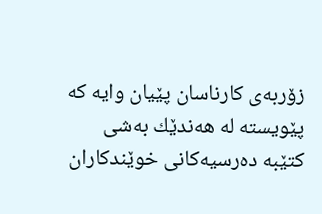زۆربه‌ی‌ كارناسان پێیان وایه‌ كه‌ پێویسته‌ له‌ هه‌ندێك به‌شی‌ كتێبه‌ ده‌رسیه‌كانی‌ خوێندكاران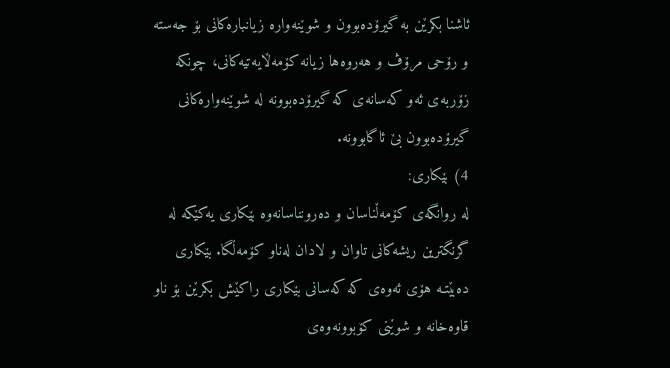ئاشنا بكرێن به‌ گیرۆده‌بوون و شوێنه‌واره‌ زیانباره‌كانی‌ بۆ جه‌سته‌ و رۆحی مرۆڤ و هه‌روه‌ها زیانه‌ كۆمه‌ڵایه‌تیه‌كانی‌، چونكه‌ زۆربه‌ی‌ ئه‌و كه‌سانه‌ی‌ كه‌ گیرۆده‌بوونه‌ له‌ شوێنه‌واره‌كانی‌ گیرۆده‌بوون بێ‌ ئاگابوونه‌.
4) بێكاری‌:
له‌ روانگه‌ی‌ كۆمه‌ڵناسان و ده‌رونناسانه‌وه‌ بێكاری‌ یه‌كێكه‌ له‌ گرنگترین ریشه‌كانی‌ تاوان و لادان له‌ناو كۆمه‌ڵگا. بێكاری‌ ده‌بێتـه‌ هۆی‌ ئه‌وه‌ی‌ كه‌ كه‌سانی‌ بێكاری‌ راكێش بكرێن بۆ ناو قاوه‌خانه‌ و شوێنی‌ كۆبوونه‌وه‌ی‌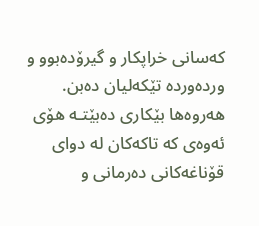كه‌سانی‌ خراپكار و گیرۆده‌بوو و ورده‌ورده‌ تێكه‌لیان ده‌بن. هه‌روه‌ها بێكاری‌ ده‌بێتـه‌ هۆی‌ ئه‌وه‌ی‌ كه‌ تاكه‌كان له‌ دوای‌ قۆناغه‌كانی‌ ده‌رمانی‌ و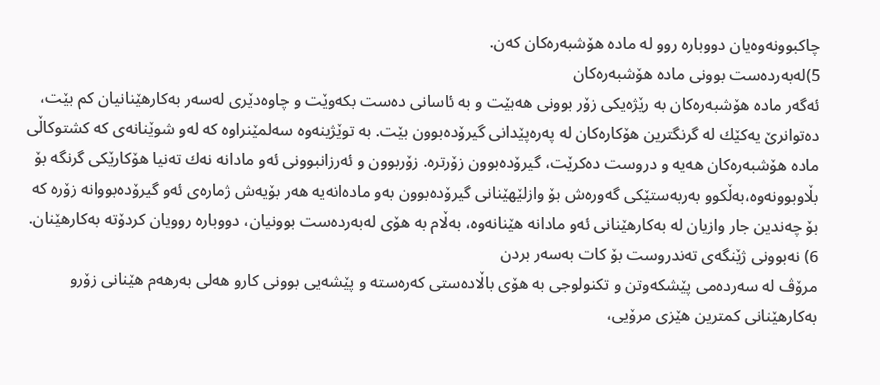چاكبوونه‌وه‌یان دووباره‌ روو له‌ ماده‌ هۆشبه‌ره‌كان كه‌ن.
5)له‌به‌رده‌ست بوونی‌ ماده‌ هۆشبه‌ره‌كان
ئه‌گه‌ر ماده‌ هۆشبه‌ره‌كان به‌ رێژه‌یكی‌ زۆر بوونی‌ هه‌بێت و به‌ ئاسانی‌ ده‌ست بكه‌وێت و چاوه‌دێری‌ له‌سه‌ر به‌كارهێنانیان كم بێت، ده‌توانرێ‌ یه‌كێك له‌ گرنگترین هۆكاره‌كان له‌ په‌ره‌پێدانی‌ گیرۆده‌بوون بێت. به‌ توێژینه‌وه‌ سه‌لمێنراوه‌ كه‌ له‌و شوێنانه‌ی‌ كه‌ كشتوكاڵی‌ ماده‌ هۆشبه‌ره‌كان هه‌یه‌ و دروست ده‌كرێت، گیرۆده‌بوون زۆرتره‌. زۆربوون و ئه‌رزانبوونی‌ ئه‌و مادانه‌ نه‌ك ته‌نیا هۆكارێكی‌ گرنگه‌ بۆ بڵاوبوونه‌وه‌،به‌ڵكوو به‌ربه‌ستێكی‌ گه‌وره‌ش بۆ وازلێهێنانی‌ گیرۆده‌بوون به‌و ماده‌انه‌یه‌ هه‌ر بۆیه‌ش ژماره‌ی‌ ئه‌و گیرۆده‌بووانه‌ زۆره‌ كه‌ بۆ چه‌ندین جار وازیان له‌ به‌كارهێنانی‌ ئه‌و مادانه‌ هێنانه‌وه‌، به‌ڵام به‌ هۆی‌ له‌به‌رده‌ست بوونیان، دووباره‌ روویان كردۆته‌ به‌كارهێنان.
6) نه‌بوونی‌ ژێنگه‌ی‌ ته‌ندروست بۆ كات به‌سه‌ر بردن
مرۆڤ له‌ سه‌رده‌می‌ پێشكه‌وتن و تكنولوجی‌ به‌ هۆی‌ باڵاده‌ستی كه‌ره‌سته‌ و پێشه‌یی بوونی‌ كارو هه‌لی‌ به‌رهه‌م هێنانی‌ زۆرو به‌كارهێنانی‌ كمترین هێزی‌ مرۆیی،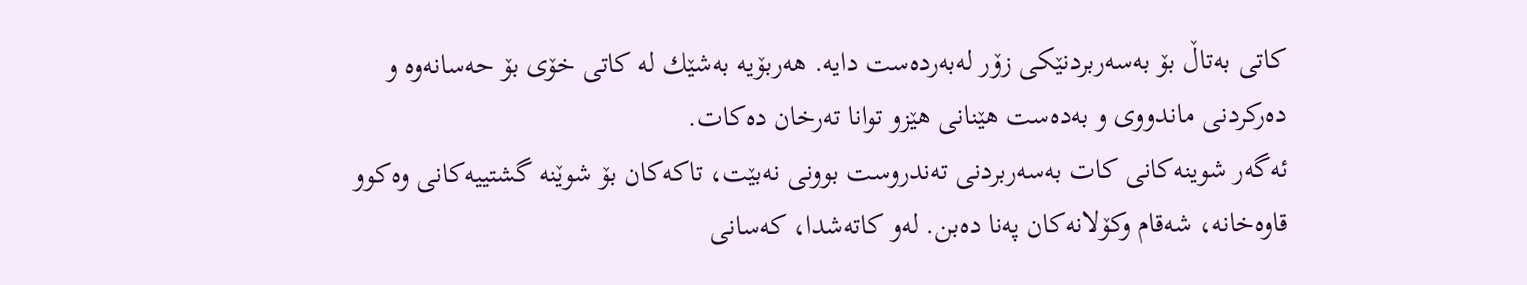كاتی به‌تاڵ‌ بۆ به‌سه‌ربردنێكی‌ زۆر له‌به‌رده‌ست دایه‌. هه‌ربۆیه‌ به‌شێك له‌ كاتی‌ خۆی بۆ حه‌سانه‌وه‌ و ده‌ركردنی‌ ماندووی و به‌ده‌ست هێنانی‌ هێزو توانا ته‌رخان ده‌كات.
ئه‌گه‌ر شوینه‌كانی‌ كات به‌سه‌ربردنی‌ ته‌ندروست بوونی‌ نه‌بێت، تاكه‌كان بۆ شوێنه‌ گشتییه‌كانی‌ وه‌كوو قاوه‌خانه‌، شه‌قام وكۆلانه‌كان په‌نا ده‌بن. له‌و كاته‌شدا، كه‌سانی‌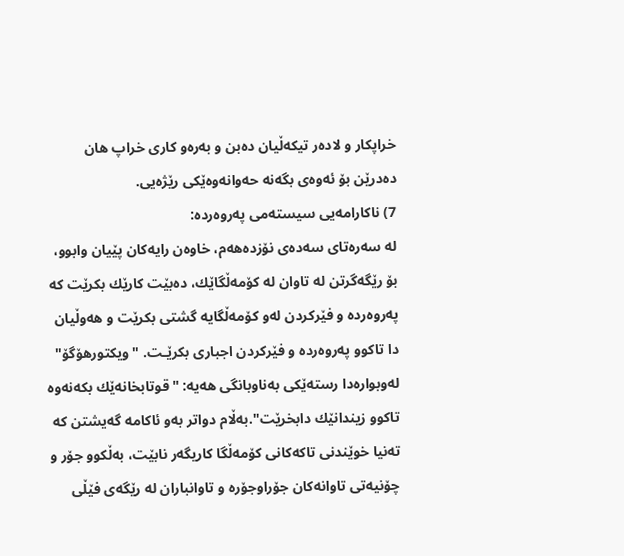خراپكار و لاده‌ر تیكه‌ڵیان ده‌بن و به‌ره‌و كاری‌ خراپ هان ده‌درێن بۆ ئه‌وه‌ی‌ بگه‌نه‌ حه‌وانه‌وه‌ێكی‌ رێژه‌یی.
7) ناكارامه‌یی سیسته‌می‌ په‌روه‌رده‌:
له‌ سه‌ره‌تای‌ سه‌ده‌ی‌ نۆزده‌هه‌م، خاوه‌ن رایه‌كان پێیان وابوو، بۆ رێگه‌گرتن له‌ تاوان له‌ كۆمه‌ڵگاێك، ده‌بێت كارێك بكرێت كه‌ په‌روه‌رده‌ و فێركردن له‌و كۆمه‌ڵگایه‌ گشتی‌ بكرێت و هه‌وڵیان دا تاكوو په‌روه‌رده‌ و فێركردن اجباری بكرێـت. "ویكتورهۆگۆ" له‌وبواره‌دا رسته‌ێكی‌ به‌ناوبانگی‌ هه‌یه‌: "قوتابخانه‌ێك بكه‌نه‌وه‌ تاكوو زیندانێك دابخرێت".به‌ڵام دواتر به‌و ئاكامه‌ گه‌یشتن كه‌ ته‌نیا خوێندنی‌ تاكه‌كانی‌ كۆمه‌ڵگا كاریگه‌ر نابێت، به‌ڵكوو جۆر و چۆنیه‌تی‌ تاوانه‌كان جۆراوجۆره‌ و تاوانباران له‌ رێگه‌ی‌ فێڵی‌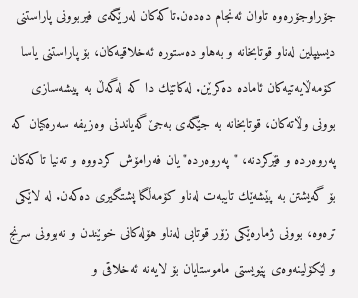جۆراوجۆره‌وه‌ تاوان ئه‌نجام ده‌ده‌ن.تاكه‌كان له‌رێگه‌ی‌ فیربوونی‌ پاراستنی‌ دیسیپلین له‌ناو قوتابخانه‌ و به‌هاو ده‌ستوره‌ ئه‌خلاقیه‌كان، بۆ پاراستنی‌ یاسا كۆمه‌ڵایه‌تیه‌كان ئاماده‌ ده‌كرێن. له‌كاتێك دا كه‌ له‌گه‌ڵ‌ به‌ پیشه‌سازی‌ بوونی‌ وڵاته‌كان، قوتابخانه‌ به‌ جێگه‌ی‌ به‌جێ‌گه‌یاندنی‌ وه‌زیفه‌ سه‌ره‌كیان كه‌ په‌روه‌رده‌ و فێركردنه‌، "په‌روه‌رده‌"یان فه‌رامۆش كردووه‌ و ته‌نیا تاكه‌كان بۆ گه‌یشتن به‌ پێشه‌ێك تایبه‌ت له‌ناو كۆمه‌ڵگا پشتگیری ده‌كه‌ن. له‌ لاێكی‌ تره‌وه‌، بوونی‌ ژماره‌ێكی‌ زۆر قوتابی له‌ناو هۆله‌كانی‌ خوێندن و نه‌بوونی‌ سرنج و لێكۆلینه‌وه‌ی‌ پێویستی‌ ماموستایان بۆ لایه‌نه‌ ئه‌خلاقی و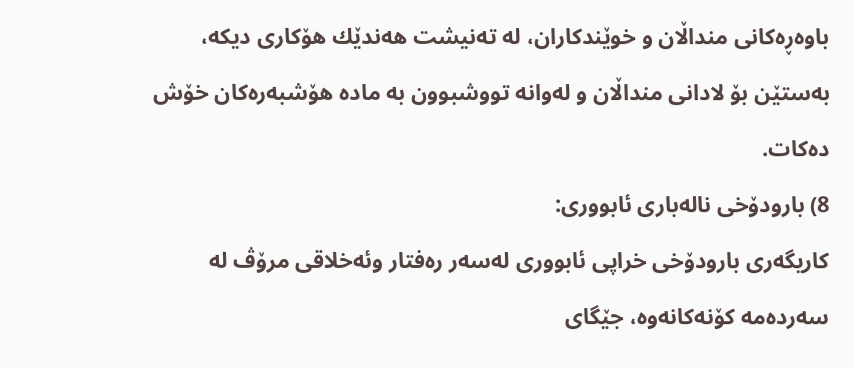باوه‌ڕه‌كانی‌ منداڵان و خوێندكاران، له‌ ته‌نیشت هه‌ندێك هۆكاری‌ دیكه‌، به‌ستێن بۆ لادانی‌ منداڵان و له‌وانه‌ تووشبوون به‌ ماده‌ هۆشبه‌ره‌كان خۆش ده‌كات.
8) بارودۆخی ناله‌باری ئابووری‌:
كاریگه‌ری‌ بارودۆخی خراپی ئابووری‌ له‌سه‌ر ره‌فتار وئه‌خلاقی مرۆڤ له‌ سه‌رده‌مه‌ كۆنه‌كانه‌وه‌، جێگای‌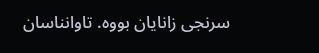سرنجی‌ زانایان بووه‌. تاوانناسان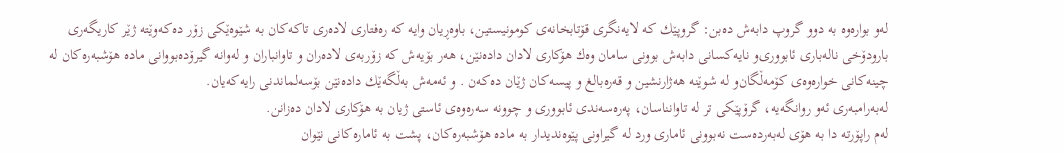له‌و بواره‌وه‌ به‌ دوو گروپ دابه‌ش ده‌بن: گروپێك كه‌ لایه‌نگری‌ قۆتابخانه‌ی‌ كومونیستین، باوه‌ڕیان وایه‌ كه‌ ره‌فتاری‌ لاده‌ری‌ تاكه‌كان به‌ شێوه‌ێكی‌ زۆر ده‌كه‌وێته‌ ژێر كاریگه‌ری‌ بارودۆخی ناله‌باری ئابووری‌‌و نایه‌كسانی‌ دابه‌ش بوونی‌ سامان وه‌ك هۆكاری‌ لادان داده‌نێن، هه‌ر بۆیه‌ش كه‌ زۆربه‌ی‌ لاده‌ران و تاوانباران و له‌وانه‌ گیرۆده‌بووانی ماده‌ هۆشبه‌ره‌كان له‌ چینه‌كانی‌ خواره‌وه‌ی‌ كۆمه‌ڵگان‌و له‌ شوێنه‌ هه‌ژارنشین و قه‌ره‌بالغ ‌و پیسه‌كان ژێان ده‌كه‌ن . و ئه‌مه‌ش به‌ڵگه‌ێك داده‌نێن بۆسه‌لماندنی‌ رایه‌كه‌یان.
له‌به‌رامبه‌ری ئه‌و روانگه‌یه‌، گرۆپێكی تر له‌ تاوانناسان، په‌ره‌سه‌ندی‌ ئابووری‌ و چوونه‌ سه‌ره‌وه‌ی‌ ئاستی‌ ژیان به‌ هۆكاری‌ لادان ده‌زانن.
له‌م راپۆرته‌ دا به‌ هۆی‌ له‌به‌رده‌ست نه‌بوونی‌ ئاماری ورد له‌ گیراونی‌ پێوه‌ندیدار به‌ ماده‌ هۆشبه‌ره‌كان، پشت به‌ ئاماره‌كانی‌ نێوان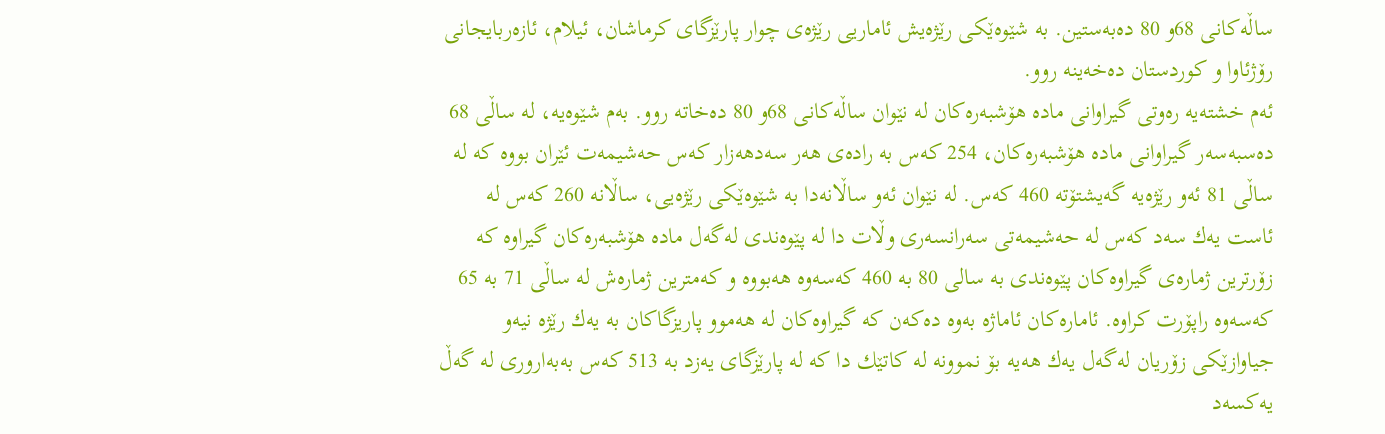ساڵه‌كانی‌ 68و 80 ده‌به‌ستین. به‌ شێوه‌ێكی‌ رێژه‌یش ئاماریی رێژه‌ی‌ چوار پارێزگای‌ كرماشان، ئیلام، ئازه‌ربایجانی‌ رۆژئاوا و كوردستان ده‌خه‌ینه‌ روو.
ئه‌م خشته‌یه‌ ره‌وتی‌ گیراوانی‌ ماده‌ هۆشبه‌ره‌كان له‌ نێوان ساڵه‌كانی‌ 68و 80 ده‌خاته‌ روو. به‌م شێوه‌یه‌، له‌ ساڵی‌ 68 ده‌سبه‌سه‌ر گیراوانی‌ ماده‌ هۆشبه‌ره‌كان، 254 كه‌س به‌ راده‌ی‌ هه‌ر سه‌دهه‌زار كه‌س حه‌شیمه‌ت ئێران بووه‌ كه‌ له‌ ساڵی‌ 81 ئه‌و رێژه‌یه‌ گه‌یشتۆته‌ 460 كه‌س. له‌ نێوان ئه‌و ساڵانه‌دا به‌ شێوه‌ێكی‌ رێژه‌یی، ساڵانه‌ 260 كه‌س له‌ ئاست یه‌ك سه‌د كه‌س له‌ حه‌شیمه‌تی سه‌رانسه‌ری وڵات دا له‌ پێوه‌ندی‌ له‌گه‌ل ماده‌ هۆشبه‌ره‌كان گیراوه‌ كه‌ زۆرترین ژماره‌ی‌ گیراوه‌كان پێوه‌ندی‌ به‌ سالی‌ 80 به‌ 460 كه‌سه‌وه‌ هه‌بووه‌ و كه‌مترین ژماره‌ش له‌ ساڵی‌ 71 به‌ 65 كه‌سه‌وه‌ راپۆرت كراوه‌. ئاماره‌كان ئاماژه‌ به‌وه‌ ده‌كه‌ن كه‌ گیراوه‌كان له‌ هه‌موو پاریزگاكان به‌ یه‌ك رێژه‌ نیه‌و جیاوازێكی‌ زۆریان له‌گه‌ل یه‌ك هه‌یه‌ بۆ نموونه‌ له‌ كاتێك دا كه‌ له‌ پارێزگای‌ یه‌زد به‌ 513 كه‌س به‌به‌اروری‌ له‌ گه‌ڵ‌ یه‌كسه‌د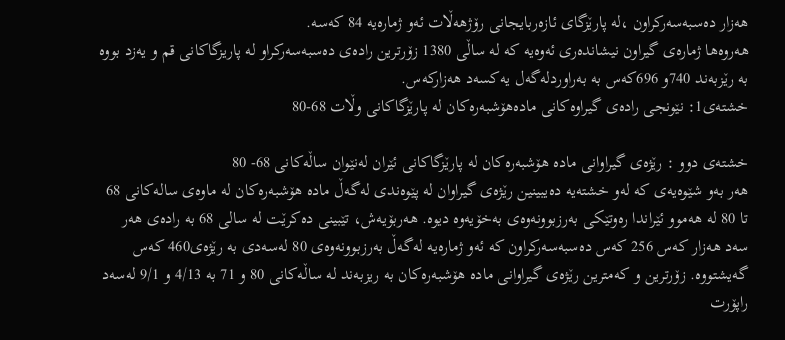هه‌زار ده‌سبه‌سه‌ركراون ،له‌ پارێزگای‌ ئازه‌ربایجانی‌ رۆژهه‌ڵات ئه‌و ژماره‌یه‌ 84 كه‌سه‌.
هه‌روه‌ها ژماره‌ی‌ گیراون نیشانده‌ری‌ ئه‌وه‌یه‌ كه‌ له‌ ساڵی‌ 1380 زۆرترین راده‌ی‌ ده‌سبه‌سه‌ركراو له‌ پاریزگاكانی‌ قم و یه‌زد بووه‌ به‌ رێزبه‌ند 740و 696كه‌س به‌ به‌راوردله‌گه‌ل یه‌كسه‌د هه‌زاركه‌س.
خشته‌ی‌1: نێونجی‌ راده‌ی‌ گیراوه‌كانی‌ ماده‌هۆشبه‌ره‌كان له‌ پارێزگاكانی‌ وڵات 68-80

خشته‌ی‌ دوو : رێژه‌ی گیراوانی‌ ماده‌ هۆشبه‌ره‌كان له‌ پارێزگاكانی‌ ئێران له‌نێوان ساڵه‌كانی‌ 68- 80
هه‌ر به‌و شێوه‌یه‌ی‌ كه‌ له‌و خشته‌یه‌ ده‌یبینین رێژه‌ی‌ گیراوان له‌ پێوه‌ندی‌ له‌گه‌ڵ‌ ماده‌ هۆشبه‌ره‌كان له‌ ماوه‌ی‌ ساله‌كانی‌ 68 تا 80 له‌ هه‌موو ئێراندا ره‌وتێكی‌ به‌رزبوونه‌وه‌ی‌ به‌خۆیه‌وه‌ دیوه‌. هه‌ربۆیه‌ش، تێبینی‌ ده‌كرێت له‌ سالی‌ 68 به‌ راده‌ی‌ هه‌ر سه‌د هه‌زار كه‌س 256 كه‌س ده‌سبه‌سه‌ركراون كه‌ ئه‌و ژماره‌یه‌ له‌گه‌ڵ‌ به‌رزبوونه‌وه‌ی‌ 80 له‌سه‌دی‌ به‌ رێژه‌ی‌460 كه‌س گه‌یشتووه‌. زۆرترین و كه‌مترین رێژه‌ی‌ گیراوانی‌ ماده‌ هۆشبه‌ره‌كان به‌ ریزبه‌ند له‌ ساڵه‌كانی‌ 80 و 71 به‌ 4/13 و 9/1 له‌سه‌د راپۆرت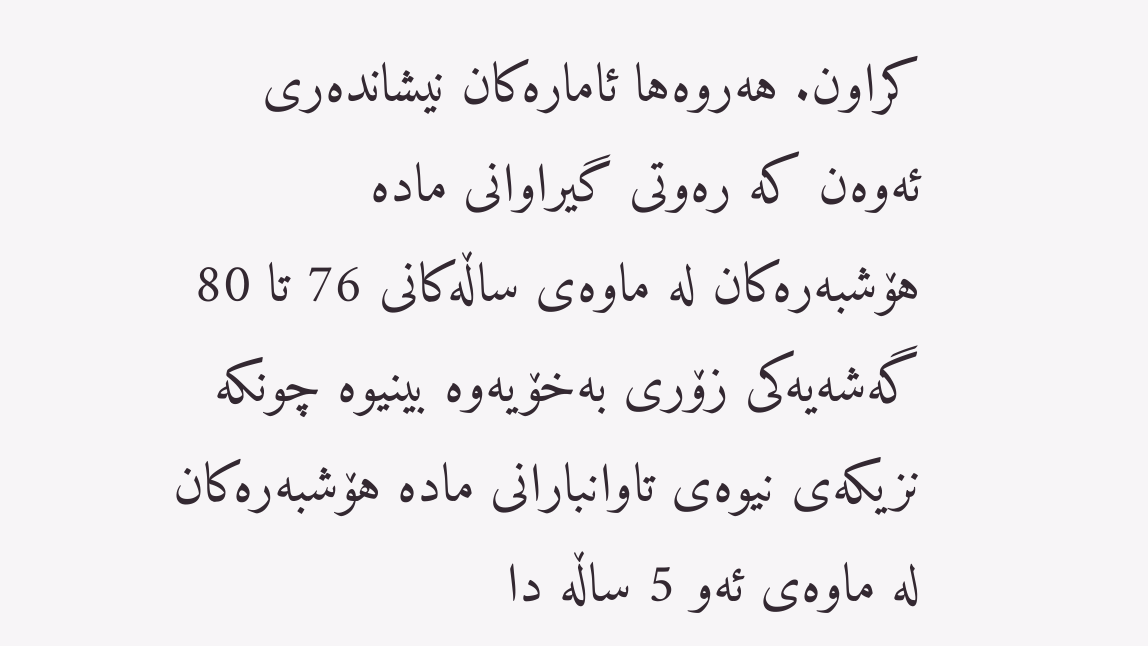كراون. هه‌روه‌ها ئاماره‌كان نیشانده‌ری‌ ئه‌وه‌ن كه‌ ره‌وتی‌ گیراوانی‌ ماده‌ هۆشبه‌ره‌كان له‌ ماوه‌ی‌ ساڵه‌كانی‌ 76 تا 80 گه‌شه‌یه‌كی‌ زۆری‌ به‌خۆیه‌وه‌ بینیوه‌ چونكه‌ نزیكه‌ی‌ نیوه‌ی‌ تاوانبارانی‌ ماده‌ هۆشبه‌ره‌كان له‌ ماوه‌ی‌ ئه‌و 5 ساڵه‌ دا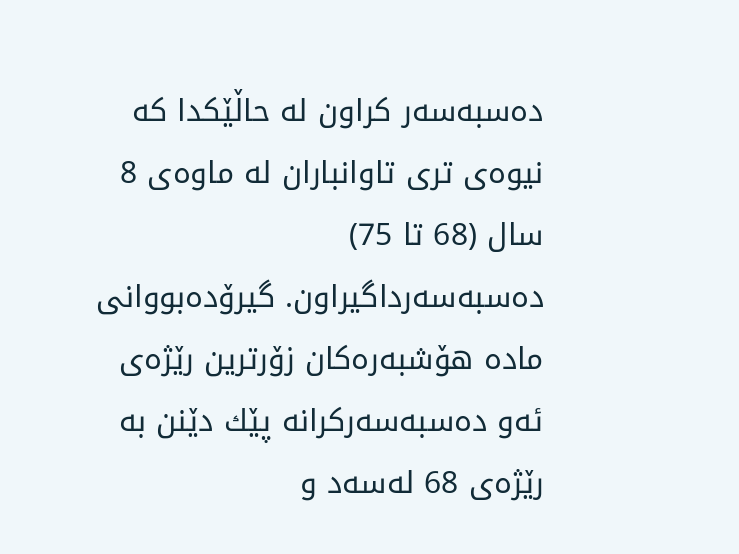ده‌سبه‌سه‌ر كراون له‌ حاڵێكدا كه‌ نیوه‌ی‌ تری تاوانباران له‌ ماوه‌ی‌ 8 سال (68 تا 75) ده‌سبه‌سه‌رداگیراون. گیرۆده‌بووانی‌ ماده‌ هۆشبه‌ره‌كان زۆرترین رێژه‌ی‌ ئه‌و ده‌سبه‌سه‌ركرانه‌ پێك دێنن به‌ رێژه‌ی‌ 68 له‌سه‌د و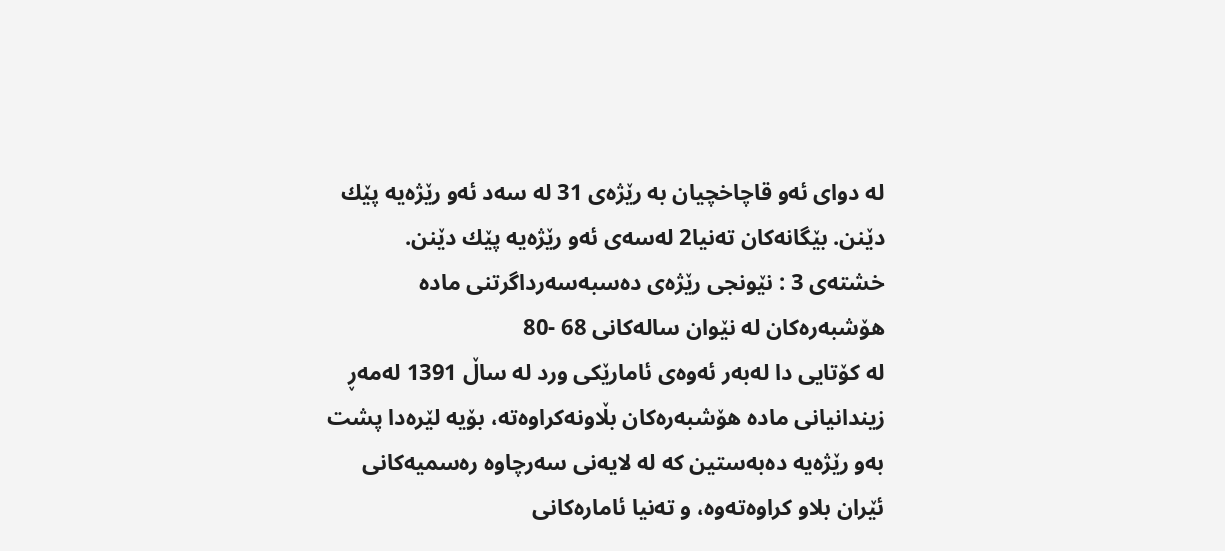له‌ دوای ئه‌و قاچاخچیان به‌ رێژه‌ی‌ 31 له‌ سه‌د ئه‌و رێژه‌یه‌ پێك دێنن. بێگانه‌كان ته‌نیا2 له‌سه‌ی‌ ئه‌و رێژه‌یه‌ پێك دێنن.
خشته‌ی‌ 3 : نێونجی‌ رێژه‌ی‌ ده‌سبه‌سه‌رداگرتنی‌ ماده‌ هۆشبه‌ره‌كان له‌ نێوان ساله‌كانی‌ 68 -80
له‌ كۆتایی دا له‌به‌ر ئه‌وه‌ی‌ ئامارێكی‌ ورد له‌ ساڵ 1391 له‌مه‌ڕ زیندانیانی‌ ماده‌ هۆشبه‌ره‌كان بڵاونه‌كراوه‌ته‌، بۆیه‌ لێره‌دا پشت به‌و رێژه‌یه‌ ده‌به‌ستین كه‌ له‌ لایه‌نی‌ سه‌رچاوه‌ ره‌سمیه‌كانی‌ ئێران بلاو كراوه‌ته‌وه‌، و ته‌نیا ئاماره‌كانی‌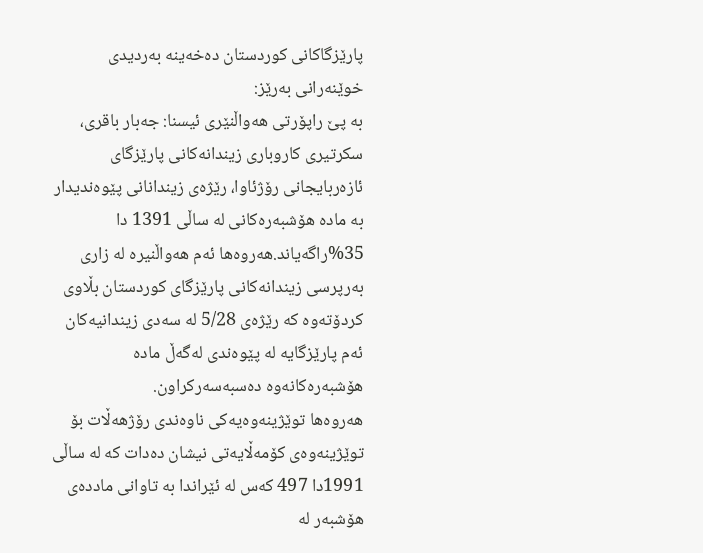پارێزگاكانی‌ كوردستان ده‌خه‌ینه‌ به‌ردیدی‌ خوێنه‌رانی‌ به‌رێز:
به‌ پێ راپۆرتی‌ هه‌واڵنێری ئیسنا: جه‌بار باقری، سكرتیری كاروباری‌ زیندانه‌كانی‌ پارێزگای‌ ئازه‌ربایجانی‌ رۆژئاوا، رێژه‌ی‌ زیندانانی‌ پێوه‌ندیدار به‌ ماده‌ هۆشبه‌ره‌كانی‌ له‌ ساڵی‌ 1391 دا 35%راگه‌یاند.هه‌روه‌ها ئه‌م هه‌واڵنیره‌ له‌ زاری‌ به‌رپرسی زیندانه‌كانی‌ پارێزگای‌ كوردستان بڵاوی‌ كردۆته‌وه‌ كه‌ رێژه‌ی‌ 5/28 له‌ سه‌دی‌ زیندانیه‌كان ئه‌م پارێزگایه‌ له‌ پێوه‌ندی‌ له‌گه‌ڵ‌ ماده‌ هۆشبه‌ره‌كانه‌وه‌ ده‌سبه‌سه‌ركراون.
هه‌روه‌ها توێژینه‌وه‌یه‌كی‌ ناوه‌ندی‌ رۆژهه‌ڵات بۆ توێژینه‌وه‌ی‌ كۆمه‌ڵایه‌تی‌ نیشان ده‌دات كه‌ له‌ ساڵی‌ 1991دا 497 كه‌س له‌ ئێراندا به‌ تاوانی‌ مادده‌ی‌ هۆشبه‌ر له‌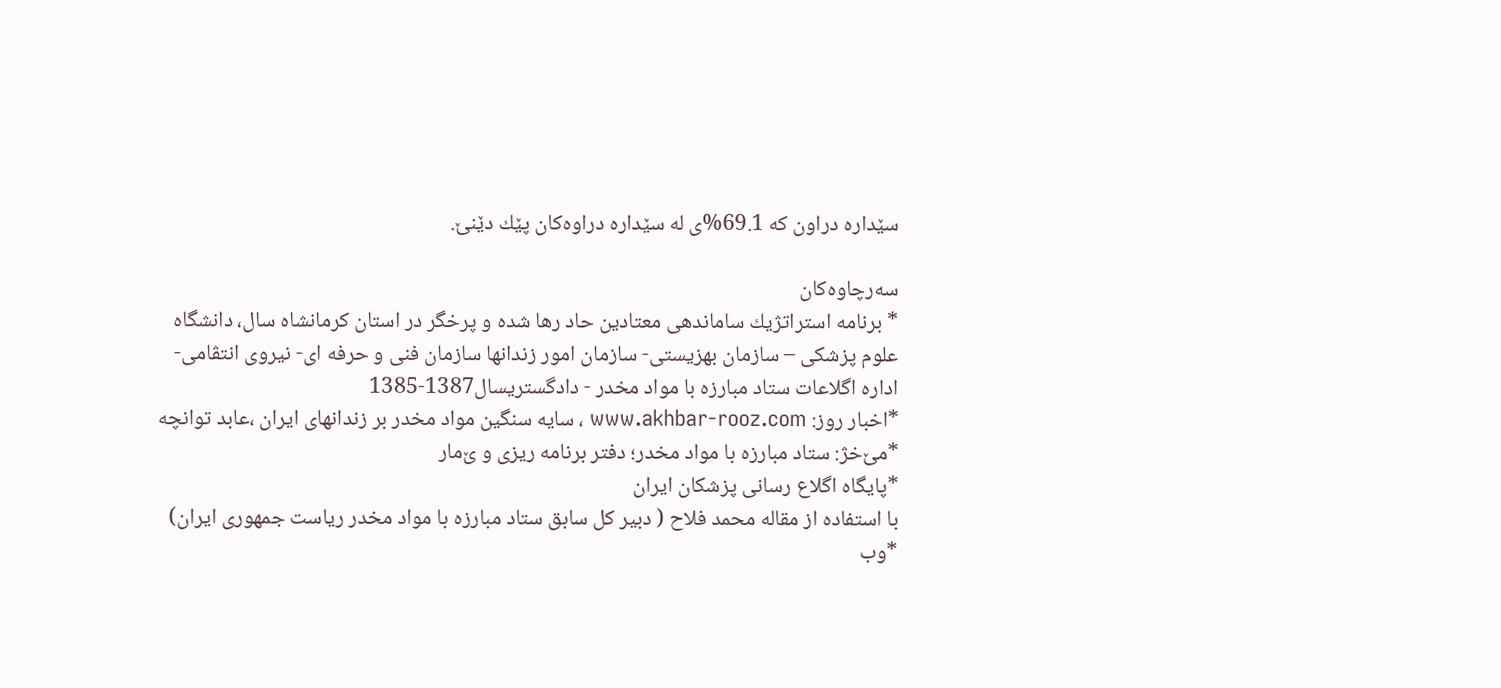سێداره‌ دراون كه‌ 69.1%ی‌ له‌ سێداره‌ دراوه‌كان پێك دێنێ‌.

سه‌رچاوه‌كان
* برنامه استراتژیك ساماندهی معتادین حاد رها شده و پرخگر در استان كرمانشاه سال، دانشگاه علوم پزشکی – سازمان بهزیستی- سازمان امور زندانها سازمان فنی و حرفه ای- نیروی انتڤامی- اداره اگلاعات ستاد مبارزه با مواد مخدر - دادگستریسال1387-1385
*اخبار روز: www.akhbar-rooz.com ، سایه سنگین مواد مخدر بر زندانهای ایران ،عابد توانچه
*مێ‌خژ: ستاد مبارزه با مواد مخدر؛ دفتر برنامه ریزی و ێ‌مار
*پایگاه اگلاع رسانی پزشكان ایران
با استفاده از مقاله محمد فلاح ( دبیر كل سابق ستاد مبارزه با مواد مخدر ریاست جمهوری ایران)
*وب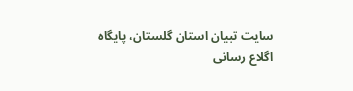سایت تبیان استان گلستان، پایگاه اگلاع رسانی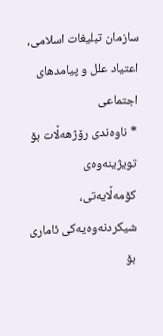سازمان تبلیغات اسلامی، اعتیاد علل و پیامدهای اجتماعی
* ناوه‌ندی‌ رۆژهه‌ڵات بۆ تویژینه‌وه‌ی‌ كۆمه‌ڵایه‌تی‌، شیكردنه‌وه‌یه‌كی‌ ئاماری‌ بۆ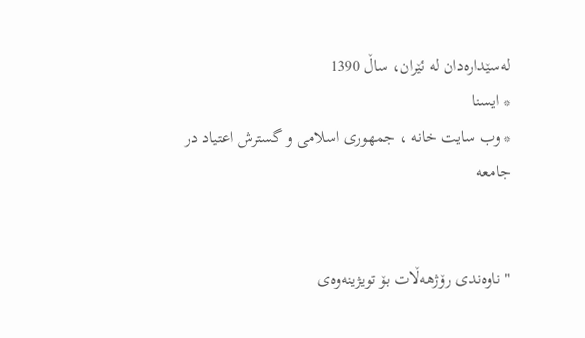له‌سێداره‌دان له‌ ئێران، ساڵ‌ 1390
* ایسنا
* وب سایت خانه ، جمهوری اسلامی و گسترش اعتیاد در جامعه


" ناوه‌ندی‌ رۆژهه‌ڵات بۆ تویژینه‌وه‌ی‌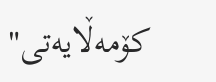كۆمه‌ڵایه‌تی‌"